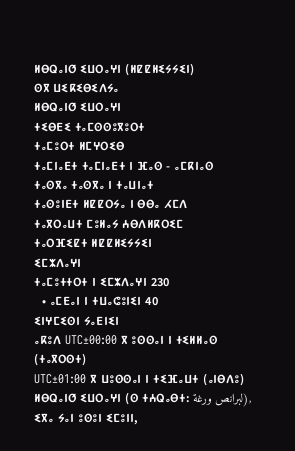ⵍⴱⵕⴰⵏⵚ ⵉⵡⵔⴰⵖⵏ (ⵍⵇⵇⵍⵉⵢⵢⵉⵏ)
ⵙⴳ ⵡⵉⴽⵉⴱⵉⴷⵢⴰ
ⵍⴱⵕⴰⵏⵚ ⵉⵡⵔⴰⵖⵏ
ⵜⵉⴱⴹⵉ ⵜⴰⵎⵙⵙⵓⴳⵓⵔⵜ
ⵜⴰⵎⵓⵔⵜ ⵍⵎⵖⵔⵉⴱ
ⵜⴰⵎⵏⴰⴹⵜ ⵜⴰⵎⵏⴰⴹⵜ ⵏ ⴼⴰⵙ - ⴰⵎⴽⵏⴰⵙ
ⵜⴰⵙⴳⴰ ⵜⴰⵙⴳⴰ ⵏ ⵜⴰⵡⵏⴰⵜ
ⵜⴰⵙⵓⵏⴹⵜ ⵍⵇⵇⵔⵢⴰ ⵏ ⴱⴱⴰ ⵃⵎⴷ
ⵜⴰⴳⵔⴰⵡⵜ ⵎⵓⵍⴰⵢ ⵄⴱⴷⵍⴽⵔⵉⵎ
ⵜⴰⵔⴼⵉⵇⵜ ⵍⵇⵇⵍⵉⵢⵢⵉⵏ
ⵉⵎⵣⴷⴰⵖⵏ
ⵜⴰⵎⵓⵜⵜⵔⵜ ⵏ ⵉⵎⵣⴷⴰⵖⵏ 230
  • ⴰⵎⴹⴰⵏ ⵏ ⵜⵡⴰⵛⵓⵏⵉⵏ 40
ⵉⵏⵖⵎⵉⵙⵏ ⵢⴰⴹⵏⵉⵏ
ⴰⴽⵓⴷ UTC±00:00 ⴳ ⵓⵙⵙⴰⵏ ⵏ ⵜⵉⵍⵍⴰⵙ (ⵜⴰⴳⵔⵙⵜ)
UTC±01:00 ⴳ ⵡⵓⵙⵙⴰⵏ ⵏ ⵜⵉⴼⴰⵡⵜ (ⴰⵏⴱⴷⵓ)
ⵍⴱⵕⴰⵏⵚ ⵉⵡⵔⴰⵖⵏ (ⵙ ⵜⵄⵕⴰⴱⵜ: لبرانص ورغة), ⵉⴳⴰ ⵢⴰⵏ ⵓⵙⵓⵏ ⵉⵎⵓⵏⵏ,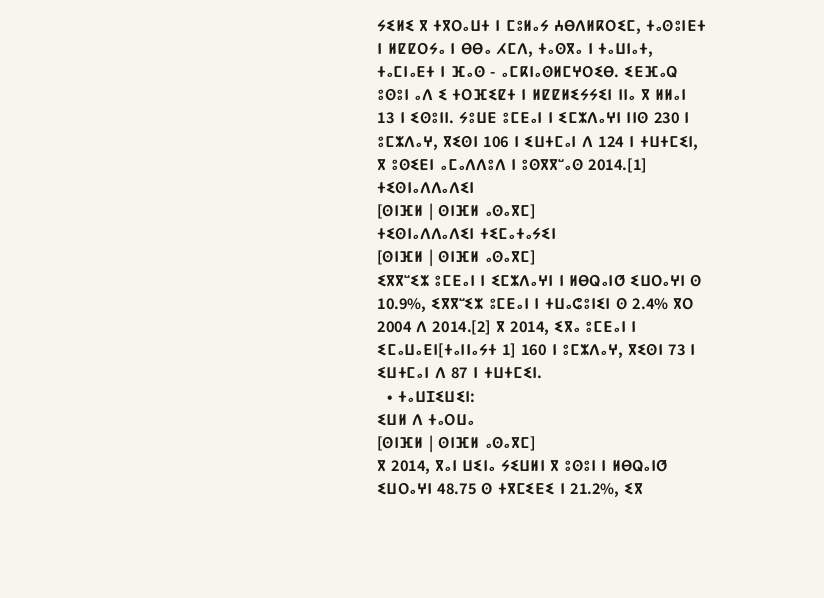ⵢⵉⵍⵉ ⴳ ⵜⴳⵔⴰⵡⵜ ⵏ ⵎⵓⵍⴰⵢ ⵄⴱⴷⵍⴽⵔⵉⵎ, ⵜⴰⵙⵓⵏⴹⵜ ⵏ ⵍⵇⵇⵔⵢⴰ ⵏ ⴱⴱⴰ ⵃⵎⴷ, ⵜⴰⵙⴳⴰ ⵏ ⵜⴰⵡⵏⴰⵜ, ⵜⴰⵎⵏⴰⴹⵜ ⵏ ⴼⴰⵙ - ⴰⵎⴽⵏⴰⵙⵍⵎⵖⵔⵉⴱ. ⵉⴹⴼⴰⵕ ⵓⵙⵓⵏ ⴰⴷ ⵉ ⵜⵔⴼⵉⵇⵜ ⵏ ⵍⵇⵇⵍⵉⵢⵢⵉⵏ ⵏⵏⴰ ⴳ ⵍⵍⴰⵏ 13 ⵏ ⵉⵙⵓⵏⵏ. ⵢⵓⵡⴹ ⵓⵎⴹⴰⵏ ⵏ ⵉⵎⵣⴷⴰⵖⵏ ⵏⵏⵙ 230 ⵏ ⵓⵎⵣⴷⴰⵖ, ⴳⵉⵙⵏ 106 ⵏ ⵉⵡⵜⵎⴰⵏ ⴷ 124 ⵏ ⵜⵡⵜⵎⵉⵏ, ⴳ ⵓⵙⵉⴹⵏ ⴰⵎⴰⴷⴷⵓⴷ ⵏ ⵓⵙⴳⴳⵯⴰⵙ 2014.[1]
ⵜⵉⵙⵏⴰⴷⴷⴰⴷⵉⵏ
[ⵙⵏⴼⵍ | ⵙⵏⴼⵍ ⴰⵙⴰⴳⵎ]
ⵜⵉⵙⵏⴰⴷⴷⴰⴷⵉⵏ ⵜⵉⵎⴰⵜⴰⵢⵉⵏ
[ⵙⵏⴼⵍ | ⵙⵏⴼⵍ ⴰⵙⴰⴳⵎ]
ⵉⴳⴳⵯⵉⵣ ⵓⵎⴹⴰⵏ ⵏ ⵉⵎⵣⴷⴰⵖⵏ ⵏ ⵍⴱⵕⴰⵏⵚ ⵉⵡⵔⴰⵖⵏ ⵙ 10.9%, ⵉⴳⴳⵯⵉⵣ ⵓⵎⴹⴰⵏ ⵏ ⵜⵡⴰⵛⵓⵏⵉⵏ ⵙ 2.4% ⴳⵔ 2004 ⴷ 2014.[2] ⴳ 2014, ⵉⴳⴰ ⵓⵎⴹⴰⵏ ⵏ ⵉⵎⴰⵡⴰⴹⵏ[ⵜⴰⵏⵏⴰⵢⵜ 1] 160 ⵏ ⵓⵎⵣⴷⴰⵖ, ⴳⵉⵙⵏ 73 ⵏ ⵉⵡⵜⵎⴰⵏ ⴷ 87 ⵏ ⵜⵡⵜⵎⵉⵏ.
  • ⵜⴰⵡⵊⵉⵡⵉⵏ:
ⵉⵡⵍ ⴷ ⵜⴰⵔⵡⴰ
[ⵙⵏⴼⵍ | ⵙⵏⴼⵍ ⴰⵙⴰⴳⵎ]
ⴳ 2014, ⴳⴰⵏ ⵡⵉⵏⴰ ⵢⵉⵡⵍⵏ ⴳ ⵓⵙⵓⵏ ⵏ ⵍⴱⵕⴰⵏⵚ ⵉⵡⵔⴰⵖⵏ 48.75 ⵙ ⵜⴳⵎⵉⴹⵉ ⵏ 21.2%, ⵉⴳ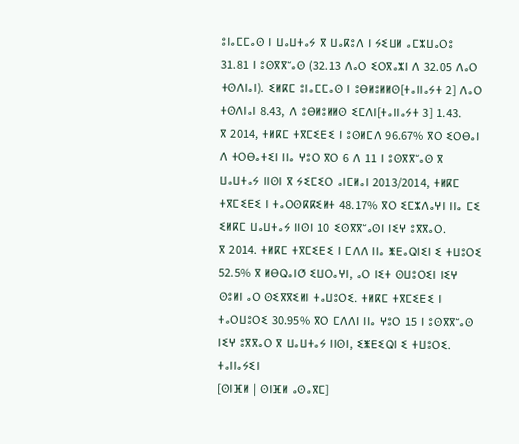ⵓⵏⴰⵎⵎⴰⵙ ⵏ ⵡⴰⵡⵜⴰⵢ ⴳ ⵡⴰⴽⵓⴷ ⵏ ⵢⵉⵡⵍ ⴰⵎⵣⵡⴰⵔⵓ 31.81 ⵏ ⵓⵙⴳⴳⵯⴰⵙ (32.13 ⴷⴰⵔ ⵉⵔⴳⴰⵣⵏ ⴷ 32.05 ⴷⴰⵔ ⵜⵙⴷⵏⴰⵏ). ⵉⵍⴽⵎ ⵓⵏⴰⵎⵎⴰⵙ ⵏ ⵓⴱⵍⵓⵍⵍⵙ[ⵜⴰⵏⵏⴰⵢⵜ 2] ⴷⴰⵔ ⵜⵙⴷⵏⴰⵏ 8.43, ⴷ ⵓⴱⵍⵓⵍⵍⵙ ⵉⵎⴷⵏ[ⵜⴰⵏⵏⴰⵢⵜ 3] 1.43.
ⴳ 2014, ⵜⵍⴽⵎ ⵜⴳⵎⵉⴹⵉ ⵏ ⵓⵙⵍⵎⴷ 96.67% ⴳⵔ ⵉⵔⴱⴰⵏ ⴷ ⵜⵔⴱⴰⵜⵉⵏ ⵏⵏⴰ ⵖⵓⵔ ⴳⵔ 6 ⴷ 11 ⵏ ⵓⵙⴳⴳⵯⴰⵙ ⴳ ⵡⴰⵡⵜⴰⵢ ⵏⵏⵙⵏ ⴳ ⵢⵉⵎⵉⵔ ⴰⵏⵎⵍⴰⵏ 2013/2014, ⵜⵍⴽⵎ ⵜⴳⵎⵉⴹⵉ ⵏ ⵜⴰⵔⵙⴽⴽⵉⵍⵜ 48.17% ⴳⵔ ⵉⵎⵣⴷⴰⵖⵏ ⵏⵏⴰ ⵎⵉ ⵉⵍⴽⵎ ⵡⴰⵡⵜⴰⵢ ⵏⵏⵙⵏ 10 ⵉⵙⴳⴳⵯⴰⵙⵏ ⵏⵉⵖ ⵓⴳⴳⴰⵔ.
ⴳ 2014. ⵜⵍⴽⵎ ⵜⴳⵎⵉⴹⵉ ⵏ ⵎⴷⴷ ⵏⵏⴰ ⵥⴹⴰⵕⵏⵉⵏ ⵉ ⵜⵡⵓⵔⵉ 52.5% ⴳ ⵍⴱⵕⴰⵏⵚ ⵉⵡⵔⴰⵖⵏ, ⴰⵔ ⵏⵉⵜ ⵙⵡⵓⵔⵉⵏ ⵏⵉⵖ ⵙⵓⵍⵏ ⴰⵔ ⵙⵉⴳⴳⵉⵍⵏ ⵜⴰⵡⵓⵔⵉ. ⵜⵍⴽⵎ ⵜⴳⵎⵉⴹⵉ ⵏ ⵜⴰⵔⵡⵓⵔⵉ 30.95% ⴳⵔ ⵎⴷⴷⵏ ⵏⵏⴰ ⵖⵓⵔ 15 ⵏ ⵓⵙⴳⴳⵯⴰⵙ ⵏⵉⵖ ⵓⴳⴳⴰⵔ ⴳ ⵡⴰⵡⵜⴰⵢ ⵏⵏⵙⵏ, ⵉⵥⴹⵉⵕⵏ ⵉ ⵜⵡⵓⵔⵉ.
ⵜⴰⵏⵏⴰⵢⵉⵏ
[ⵙⵏⴼⵍ | ⵙⵏⴼⵍ ⴰⵙⴰⴳⵎ]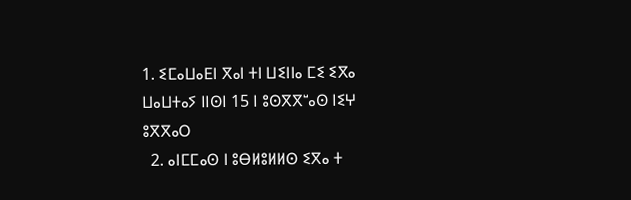1. ⵉⵎⴰⵡⴰⴹⵏ ⴳⴰⵏ ⵜⵏ ⵡⵉⵏⵏⴰ ⵎⵉ ⵉⴳⴰ ⵡⴰⵡⵜⴰⵢ ⵏⵏⵙⵏ 15 ⵏ ⵓⵙⴳⴳⵯⴰⵙ ⵏⵉⵖ ⵓⴳⴳⴰⵔ
  2. ⴰⵏⵎⵎⴰⵙ ⵏ ⵓⴱⵍⵓⵍⵍⵙ ⵉⴳⴰ ⵜ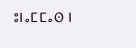ⵓⵏⴰⵎⵎⴰⵙ ⵏ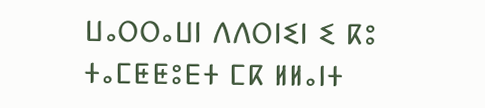ⵡⴰⵔⵔⴰⵡⵏ ⴷⴷⵔⵏⵉⵏ ⵉ ⴽⵓ ⵜⴰⵎⵟⵟⵓⴹⵜ ⵎⴽ ⵍⵍⴰⵏⵜ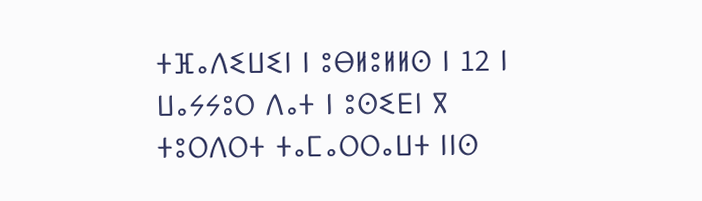ⵜⴼⴰⴷⵉⵡⵉⵏ ⵏ ⵓⴱⵍⵓⵍⵍⵙ ⵏ 12 ⵏ ⵡⴰⵢⵢⵓⵔ ⴷⴰⵜ ⵏ ⵓⵙⵉⴹⵏ ⴳ ⵜⵓⵔⴷⵔⵜ ⵜⴰⵎⴰⵔⵔⴰⵡⵜ ⵏⵏⵙ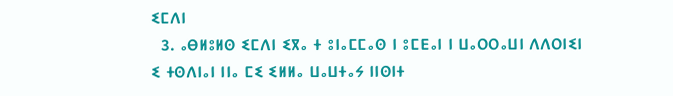ⵉⵎⴷⵏ
  3. ⴰⴱⵍⵓⵍⵙ ⵉⵎⴷⵏ ⵉⴳⴰ ⵜ ⵓⵏⴰⵎⵎⴰⵙ ⵏ ⵓⵎⴹⴰⵏ ⵏ ⵡⴰⵔⵔⴰⵡⵏ ⴷⴷⵔⵏⵉⵏ ⵉ ⵜⵙⴷⵏⴰⵏ ⵏⵏⴰ ⵎⵉ ⵉⵍⵍⴰ ⵡⴰⵡⵜⴰⵢ ⵏⵏⵙⵏⵜ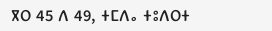ⴳⵔ 45 ⴷ 49, ⵜⵎⴷⴰ ⵜⵓⴷⵔⵜ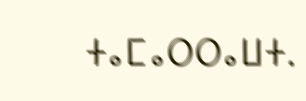ⵜⴰⵎⴰⵔⵔⴰⵡⵜ.